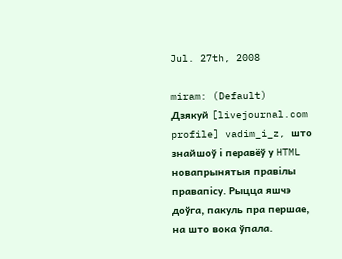Jul. 27th, 2008

miram: (Default)
Дзякуй [livejournal.com profile] vadim_i_z, што знайшоў і перавёў у HTML новапрынятыя правілы правапісу. Рыцца яшчэ доўга, пакуль пра першае, на што вока ўпала.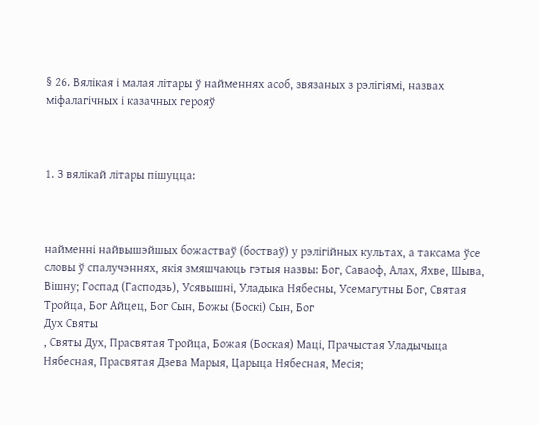§ 26. Вялікая і малая літары ў найменнях асоб, звязаных з рэлігіямі, назвах міфалагічных і казачных герояў



1. З вялікай літары пішуцца:



найменні найвышэйшых божастваў (бостваў) у рэлігійных культах, а таксама ўсе словы ў спалучэннях, якія змяшчаюць гэтыя назвы: Бог, Саваоф, Алах, Яхве, Шыва, Вішну; Госпад (Гасподзь), Усявышні, Уладыка Нябесны, Усемагутны Бог, Святая Тройца, Бог Айцец, Бог Сын, Божы (Боскі) Сын, Бог
Дух Святы
, Святы Дух, Прасвятая Тройца, Божая (Боская) Маці, Прачыстая Уладычыца Нябесная, Прасвятая Дзева Марыя, Царыца Нябесная, Месія;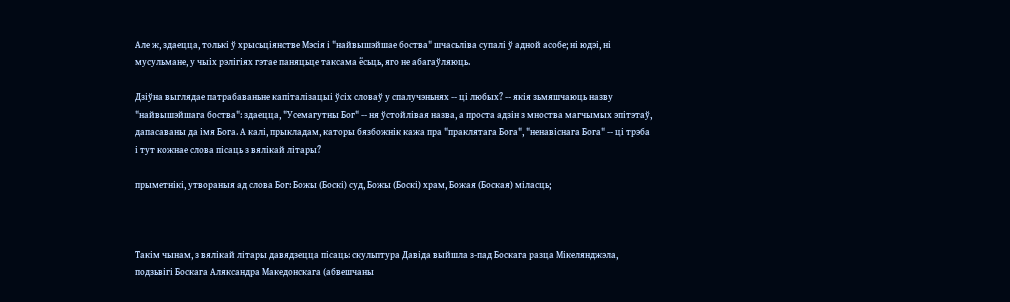Але ж, здаецца, толькі ў хрысьціянстве Мэсія і "найвышэйшае боства" шчасьліва супалі ў адной асобе; ні юдэі, ні мусульмане, у чыіх рэлігіях гэтае паняцьце таксама ёсьць, яго не абагаўляюць.

Дзіўна выглядае патрабаваньне капіталізацыі ўсіх словаў у спалучэньнях -- ці любых? -- якія зьмяшчаюць назву "найвышэйшага боства": здаецца, "Усемагутны Бог" -- ня ўстойлівая назва, а проста адзін з мноства магчымых эпітэтаў, дапасаваны да імя Бога. А калі, прыкладам, каторы бязбожнік кажа пра "праклятага Бога", "ненавіснага Бога" -- ці трэба і тут кожнае слова пісаць з вялікай літары?

прыметнікі, утвораныя ад слова Бог: Божы (Боскі) суд, Божы (Боскі) храм, Божая (Боская) міласць;



Такім чынам, з вялікай літары давядзецца пісаць: скульптура Давіда выйшла з-пад Боскага разца Мікелянджэла, подзьвігі Боскага Аляксандра Македонскага (абвешчаны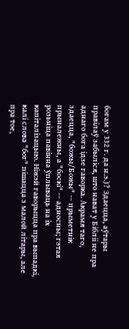богам у 332 г. да н.э.)? Здаецца, аўтары правілаў забыліся, што нават у Бібліі не пра аднаго бога ідзе гаворка. Акрамя таго, здаецца, "божы/Божы" -- прыметнік прыналежны, а "боскі" -- адносны; гэтая розьніца павінна ўплываць на іх капіталізацыю. Ніжэй гаворыцца пра выпадкі, калі слова "бог" пішацца з малой літары, але пра тое,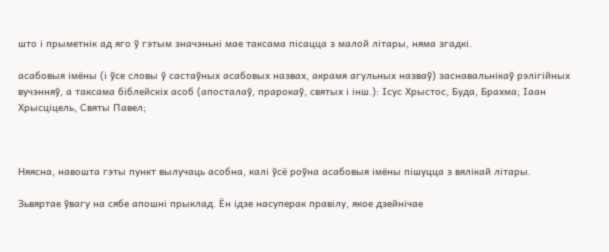што і прыметнік ад яго ў гэтым значэньні мае таксама пісацца з малой літары, няма згадкі.

асабовыя імёны (і ўсе словы ў састаўных асабовых назвах, акрамя агульных назваў) заснавальнікаў рэлігійных вучэнняў, а таксама біблейскіх асоб (апосталаў, прарокаў, святых і інш.): Ісус Хрыстос, Буда, Брахма; Іаан Хрысціцель, Святы Павел;



Няясна, навошта гэты пункт вылучаць асобна, калі ўсё роўна асабовыя імёны пішуцца з вялікай літары.

Зьвяртае ўвагу на сябе апошні прыклад. Ён ідзе насуперак правілу, якое дзейнічае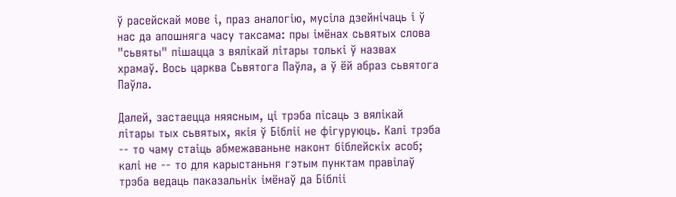ў расейскай мове і, праз аналогію, мусіла дзейнічаць і ў нас да апошняга часу таксама: пры імёнах сьвятых слова "сьвяты" пішацца з вялікай літары толькі ў назвах храмаў. Вось царква Сьвятога Паўла, а ў ёй абраз сьвятога Паўла.

Далей, застаецца няясным, ці трэба пісаць з вялікай літары тых сьвятых, якія ў Бібліі не фігуруюць. Калі трэба -- то чаму стаіць абмежаваньне наконт біблейскіх асоб; калі не -- то для карыстаньня гэтым пунктам правілаў трэба ведаць паказальнік імёнаў да Бібліі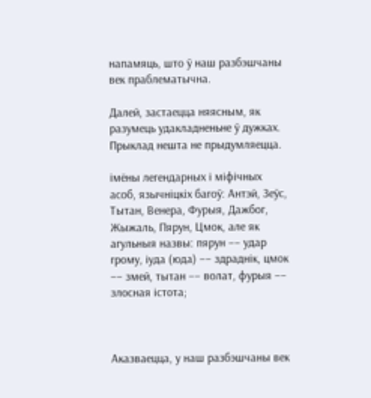напамяць, што ў наш разбэшчаны век праблематычна.

Далей, застаецца няясным, як разумець удакладненьне ў дужках. Прыклад нешта не прыдумляецца.

імёны легендарных і міфічных асоб, язычніцкіх багоў: Антэй, Зеўс, Тытан, Венера, Фурыя, Дажбог, Жыжаль, Пярун, Цмок, але як агульныя назвы: пярун –– удар грому, іуда (юда) –– здраднік, цмок –– змей, тытан –– волат, фурыя –– злосная істота;



Аказваецца, у наш разбэшчаны век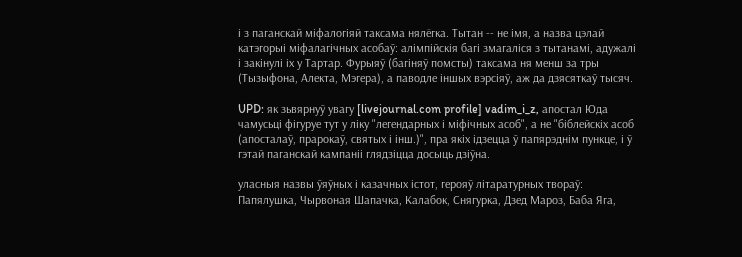і з паганскай міфалогіяй таксама нялёгка. Тытан -- не імя, а назва цэлай катэгорыі міфалагічных асобаў: алімпійскія багі змагаліся з тытанамі, адужалі і закінулі іх у Тартар. Фурыяў (багіняў помсты) таксама ня менш за тры (Тызыфона, Алекта, Мэгера), а паводле іншых вэрсіяў, аж да дзясяткаў тысяч.

UPD: як зьвярнуў увагу [livejournal.com profile] vadim_i_z, апостал Юда чамусьці фігуруе тут у ліку "легендарных і міфічных асоб", а не "біблейскіх асоб (апосталаў, прарокаў, святых і інш.)", пра якіх ідзецца ў папярэднім пункце, і ў гэтай паганскай кампаніі глядзіцца досыць дзіўна.

уласныя назвы ўяўных і казачных істот, герояў літаратурных твораў: Папялушка, Чырвоная Шапачка, Калабок, Снягурка, Дзед Мароз, Баба Яга,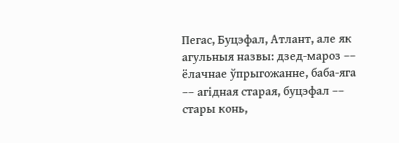Пегас, Буцэфал, Атлант, але як агульныя назвы: дзед-мароз –– ёлачнае ўпрыгожанне, баба-яга –– агідная старая, буцэфал –– стары конь,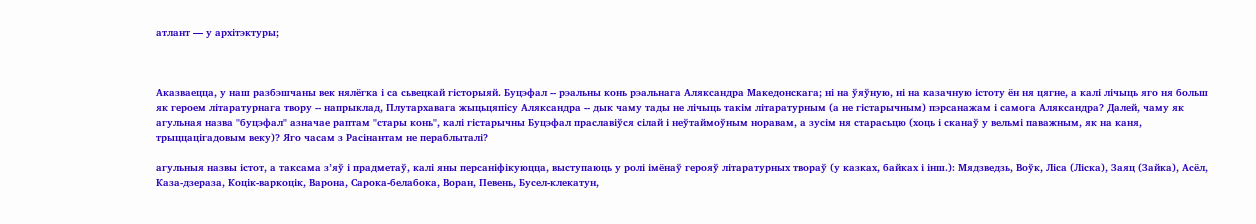атлант –– у архітэктуры;



Аказваецца, у наш разбэшчаны век нялёгка і са сьвецкай гісторыяй. Буцэфал -- рэальны конь рэальнага Аляксандра Македонскага; ні на ўяўную, ні на казачную істоту ён ня цягне, а калі лічыць яго ня больш як героем літаратурнага твору -- напрыклад, Плутархавага жыцьцяпісу Аляксандра -- дык чаму тады не лічыць такім літаратурным (а не гістарычным) пэрсанажам і самога Аляксандра? Далей, чаму як агульная назва "буцэфал" азначае раптам "стары конь", калі гістарычны Буцэфал праславіўся сілай і неўтаймоўным норавам, а зусім ня старасьцю (хоць і сканаў у вельмі паважным, як на каня, трыццацігадовым веку)? Яго часам з Расінантам не пераблыталі?

агульныя назвы істот, а таксама з’яў і прадметаў, калі яны персаніфікуюцца, выступаюць у ролі імёнаў герояў літаратурных твораў (у казках, байках і інш.): Мядзведзь, Воўк, Ліса (Ліска), Заяц (Зайка), Асёл, Каза-дзераза, Коцік-варкоцік, Варона, Сарока-белабока, Воран, Певень, Бусел-клекатун,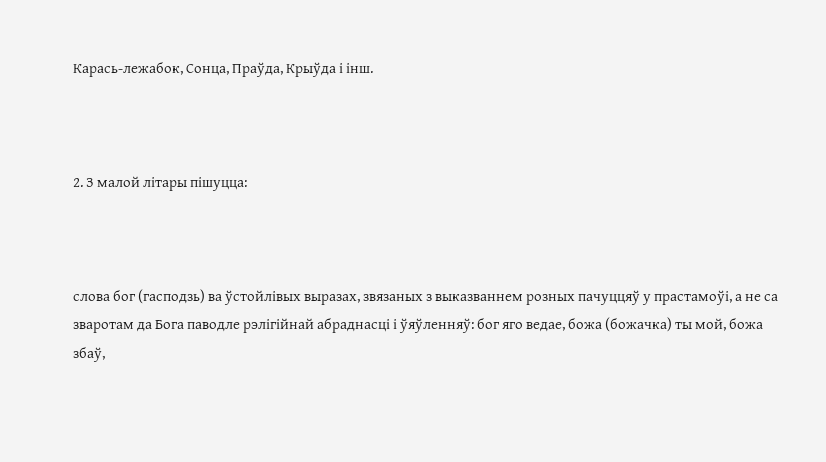Карась-лежабок, Сонца, Праўда, Крыўда і інш.



2. З малой літары пішуцца:



слова бог (гасподзь) ва ўстойлівых выразах, звязаных з выказваннем розных пачуццяў у прастамоўі, а не са зваротам да Бога паводле рэлігійнай абраднасці і ўяўленняў: бог яго ведае, божа (божачка) ты мой, божа збаў,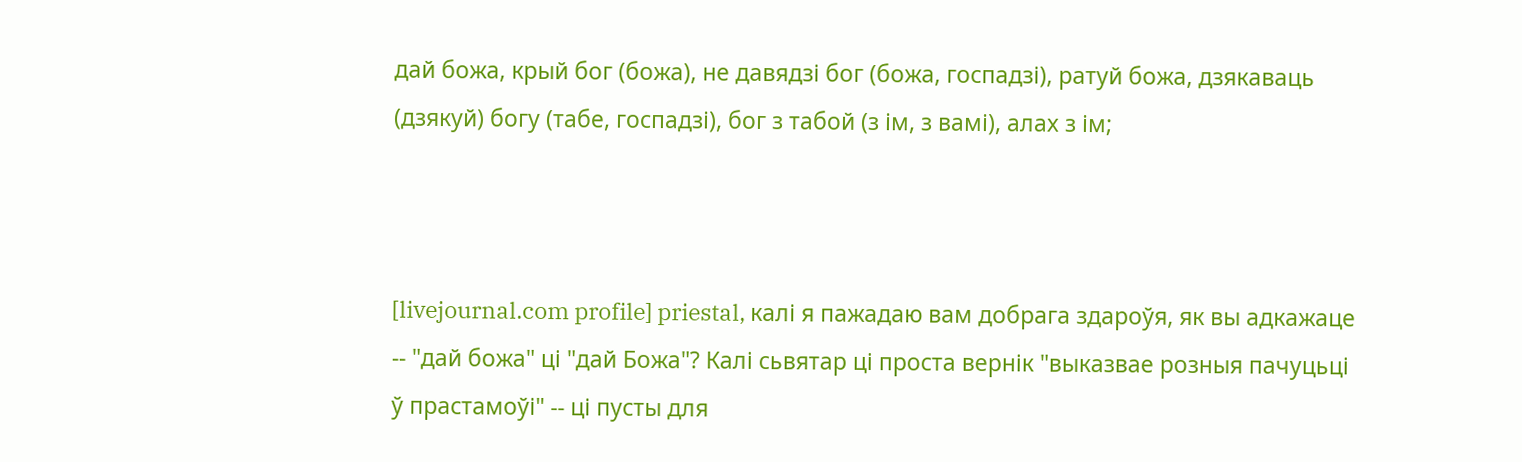дай божа, крый бог (божа), не давядзі бог (божа, госпадзі), ратуй божа, дзякаваць (дзякуй) богу (табе, госпадзі), бог з табой (з ім, з вамі), алах з ім;



[livejournal.com profile] priestal, калі я пажадаю вам добрага здароўя, як вы адкажаце -- "дай божа" ці "дай Божа"? Калі сьвятар ці проста вернік "выказвае розныя пачуцьці ў прастамоўі" -- ці пусты для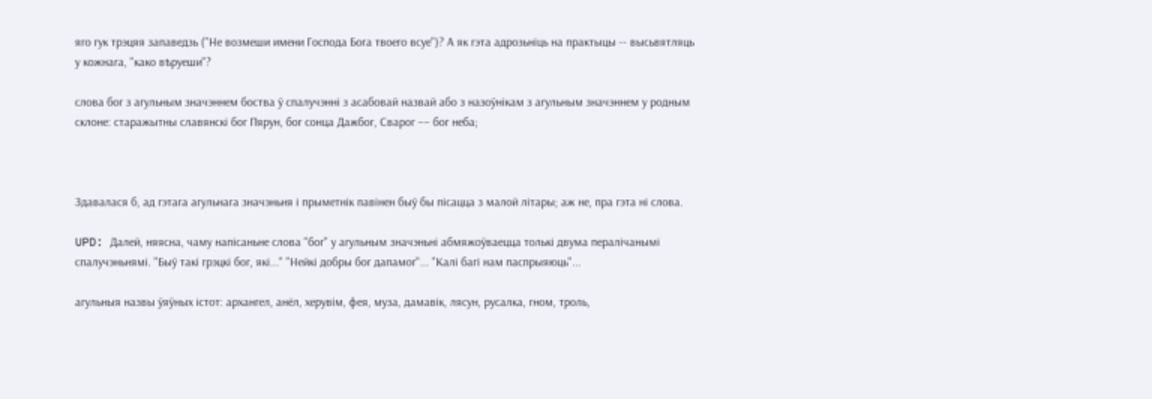яго гук трэцяя запаведзь ("Не возмеши имени Господа Бога твоего всуе")? А як гэта адрозьніць на практыцы -- высьвятляць у кожнага, "како вѣруеши"?

слова бог з агульным значэннем боства ў спалучэнні з асабовай назвай або з назоўнікам з агульным значэннем у родным склоне: старажытны славянскі бог Пярун, бог сонца Дажбог, Сварог –– бог неба;



Здавалася б, ад гэтага агульнага значэньня і прыметнік павінен быў бы пісацца з малой літары; аж не, пра гэта ні слова.

UPD: Далей, няясна, чаму напісаньне слова "бог" у агульным значэньні абмяжоўваецца толькі двума пералічанымі спалучэньнямі. "Быў такі грэцкі бог, які..." "Нейкі добры бог дапамог"... "Калі багі нам паспрыяюць"...

агульныя назвы ўяўных істот: архангел, анёл, херувім, фея, муза, дамавік, лясун, русалка, гном, троль,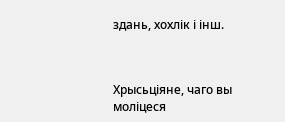здань, хохлік і інш.



Хрысьціяне, чаго вы моліцеся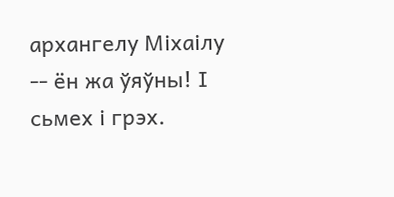архангелу Міхаілу -- ён жа ўяўны! І сьмех і грэх.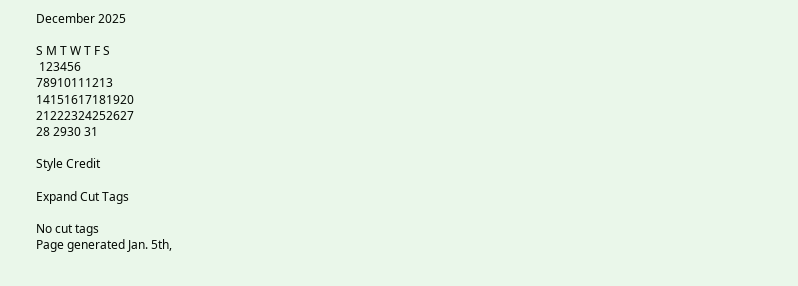December 2025

S M T W T F S
 123456
78910111213
14151617181920
21222324252627
28 2930 31

Style Credit

Expand Cut Tags

No cut tags
Page generated Jan. 5th,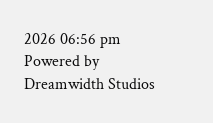2026 06:56 pm
Powered by Dreamwidth Studios